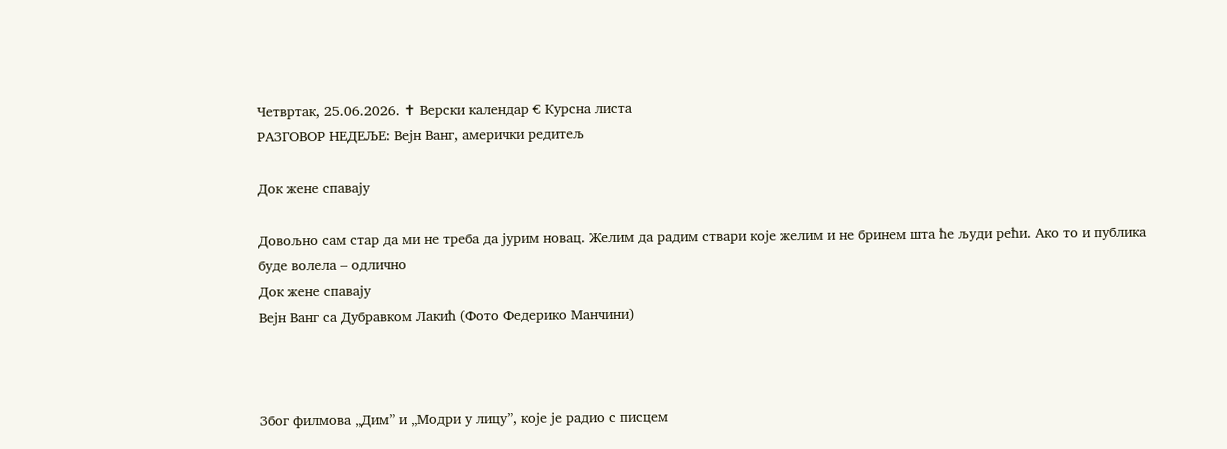Четвртак, 25.06.2026. ✝ Верски календар € Курсна листа
РАЗГОВОР НЕДЕЉЕ: Вејн Ванг, амерички редитељ

Док жене спавају

Довољно сам стар да ми не треба да јурим новац. Желим да радим ствари које желим и не бринем шта ће људи рећи. Ако то и публика буде волела – одлично
Док жене спавају
Вејн Ванг са Дубравком Лакић (Фото Федерико Манчини)



Због филмова „Дим” и „Модри у лицу”, које је радио с писцем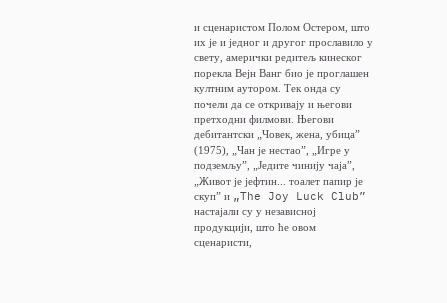и сценаристом Полом Остером, што их је и једног и другог прославило у свету, амерички редитељ кинеског порекла Вејн Ванг био је проглашен култним аутором. Тек онда су почели да се откривају и његови претходни филмови. Његови дебитантски „Човек, жена, убица” (1975), „Чан је нестао”, „Игре у подземљу”, „Једите чинију чаја”, „Живот је јефтин... тоалет папир је скуп” и „The Joy Luck Club” настајали су у независној продукцији, што ће овом сценаристи,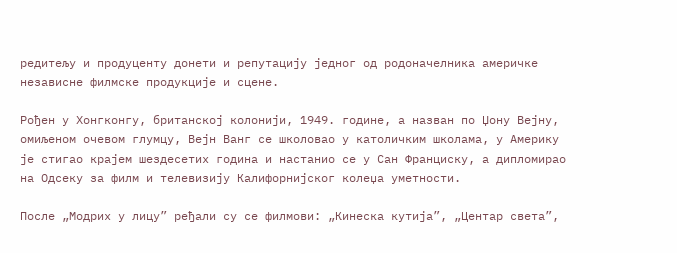редитељу и продуценту донети и репутацију једног од родоначелника америчке независне филмске продукције и сцене.

Рођен у Хонгконгу, британској колонији, 1949. године, а назван по Џону Вејну, омиљеном очевом глумцу, Вејн Ванг се школовао у католичким школама, у Америку је стигао крајем шездесетих година и настанио се у Сан Франциску, а дипломирао на Одсеку за филм и телевизију Калифорнијског колеџа уметности.

После „Модрих у лицу” ређали су се филмови: „Кинеска кутија”, „Центар света”,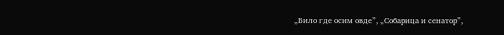„Било где осим овде”, „Собарица и сенатор”,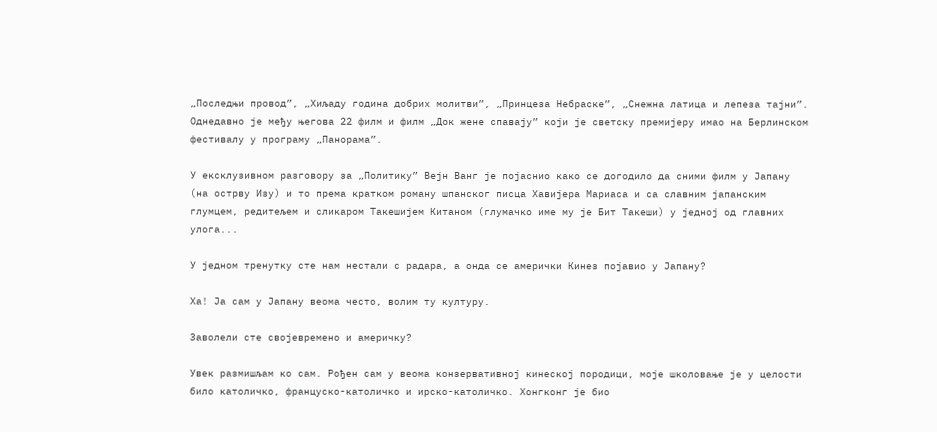„Последњи провод”, „Хиљаду година добрих молитви”, „Принцеза Небраске”, „Снежна латица и лепеза тајни”. Однедавно је међу његова 22 филм и филм „Док жене спавају” који је светску премијеру имао на Берлинском фестивалу у програму „Панорама”.

У ексклузивном разговору за „Политику” Вејн Ванг је појаснио како се догодило да сними филм у Јапану (на острву Изу) и то према кратком роману шпанског писца Хавијера Мариаса и са славним јапанским глумцем, редитељем и сликаром Такешијем Китаном (глумачко име му је Бит Такеши) у једној од главних улога...

У једном тренутку сте нам нестали с радара, а онда се амерички Кинез појавио у Јапану?

Ха! Ја сам у Јапану веома често, волим ту културу.

Заволели сте својевремено и америчку?

Увек размишљам ко сам. Рођен сам у веома конзервативној кинеској породици, моје школовање је у целости било католичко, француско-католичко и ирско-католичко. Хонгконг је био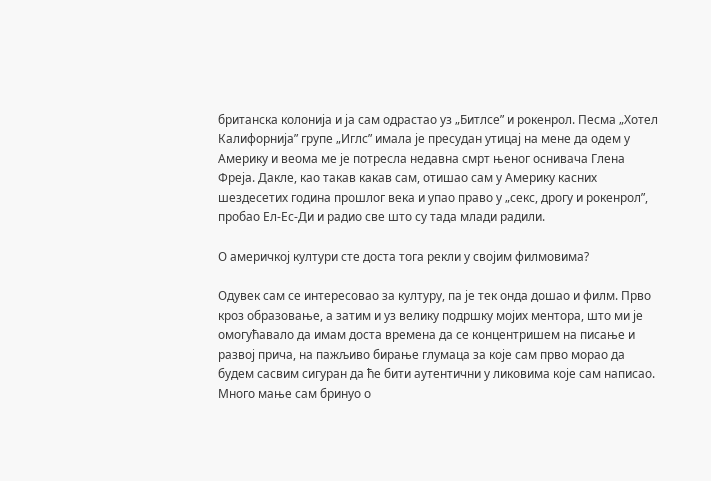британска колонија и ја сам одрастао уз „Битлсе” и рокенрол. Песма „Хотел Калифорнија” групе „Иглс” имала је пресудан утицај на мене да одем у Америку и веома ме је потресла недавна смрт њеног оснивача Глена Фреја. Дакле, као такав какав сам, отишао сам у Америку касних шездесетих година прошлог века и упао право у „секс, дрогу и рокенрол”, пробао Ел-Ес-Ди и радио све што су тада млади радили.

О америчкој култури сте доста тога рекли у својим филмовима?

Одувек сам се интересовао за културу, па је тек онда дошао и филм. Прво кроз образовање, а затим и уз велику подршку мојих ментора, што ми је омогућавало да имам доста времена да се концентришем на писање и развој прича, на пажљиво бирање глумаца за које сам прво морао да будем сасвим сигуран да ће бити аутентични у ликовима које сам написао. Много мање сам бринуо о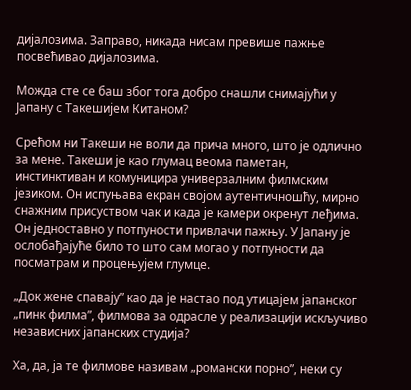дијалозима. Заправо, никада нисам превише пажње посвећивао дијалозима.

Можда сте се баш због тога добро снашли снимајући у Јапану с Такешијем Китаном?

Срећом ни Такеши не воли да прича много, што је одлично за мене. Такеши је као глумац веома паметан, инстинктиван и комуницира универзалним филмским језиком. Он испуњава екран својом аутентичношћу, мирно снажним присуством чак и када је камери окренут леђима. Он једноставно у потпуности привлачи пажњу. У Јапану је ослобађајуће било то што сам могао у потпуности да посматрам и процењујем глумце.

„Док жене спавају” као да је настао под утицајем јапанског „пинк филма”, филмова за одрасле у реализацији искључиво независних јапанских студија?

Ха, да, ја те филмове називам „романски порно”, неки су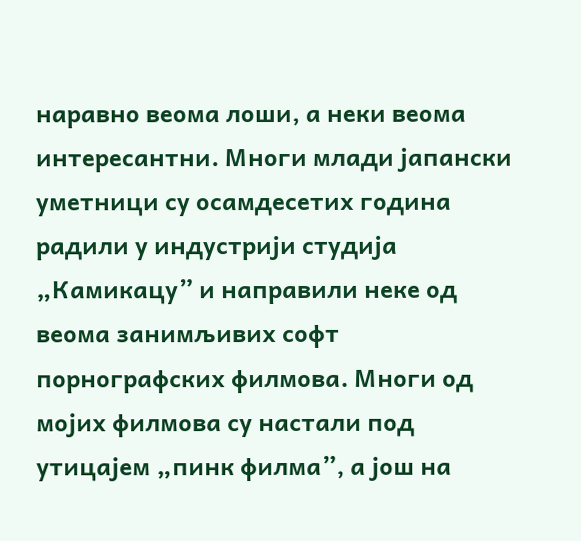наравно веома лоши, а неки веома интересантни. Многи млади јапански уметници су осамдесетих година радили у индустрији студија „Камикацу” и направили неке од веома занимљивих софт порнографских филмова. Многи од мојих филмова су настали под утицајем „пинк филма”, а још на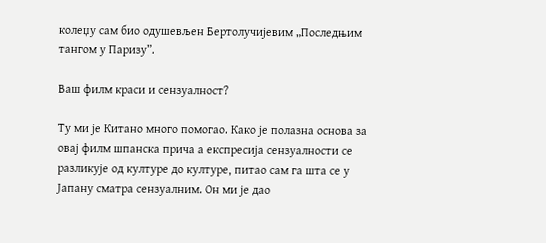колеџу сам био одушевљен Бертолучијевим „Последњим тангом у Паризу”.

Ваш филм краси и сензуалност?

Ту ми је Китано много помогао. Како је полазна основа за овај филм шпанска прича а експресија сензуалности се разликује од културе до културе, питао сам га шта се у Јапану сматра сензуалним. Он ми је дао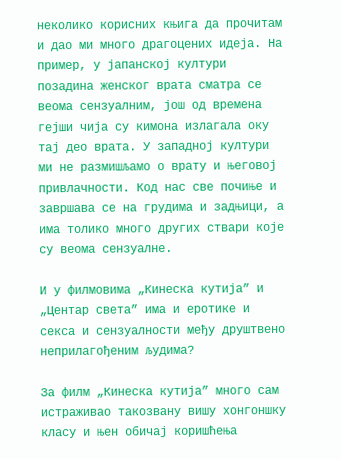неколико корисних књига да прочитам и дао ми много драгоцених идеја. На пример, у јапанској култури позадина женског врата сматра се веома сензуалним, још од времена гејши чија су кимона излагала оку тај део врата. У западној култури ми не размишљамо о врату и његовој привлачности. Код нас све почиње и завршава се на грудима и задњици, а има толико много других ствари које су веома сензуалне.

И у филмовима „Кинеска кутија” и „Центар света” има и еротике и секса и сензуалности међу друштвено неприлагођеним људима?

За филм „Кинеска кутија” много сам истраживао такозвану вишу хонгоншку класу и њен обичај коришћења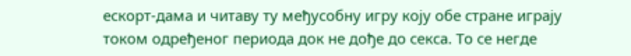ескорт-дама и читаву ту међусобну игру коју обе стране играју током одређеног периода док не дође до секса. То се негде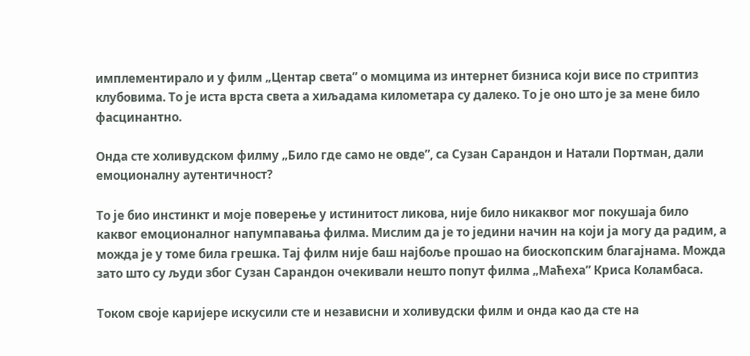имплементирало и у филм „Центар света” о момцима из интернет бизниса који висе по стриптиз клубовима. То је иста врста света а хиљадама километара су далеко. То је оно што је за мене било фасцинантно.

Онда сте холивудском филму „Било где само не овде”, са Сузан Сарандон и Натали Портман, дали емоционалну аутентичност?

То је био инстинкт и моје поверење у истинитост ликова, није било никаквог мог покушаја било каквог емоционалног напумпавања филма. Мислим да је то једини начин на који ја могу да радим, а можда је у томе била грешка. Тај филм није баш најбоље прошао на биоскопским благајнама. Можда зато што су људи због Сузан Сарандон очекивали нешто попут филма „Маћеха” Криса Коламбаса.

Током своје каријере искусили сте и независни и холивудски филм и онда као да сте на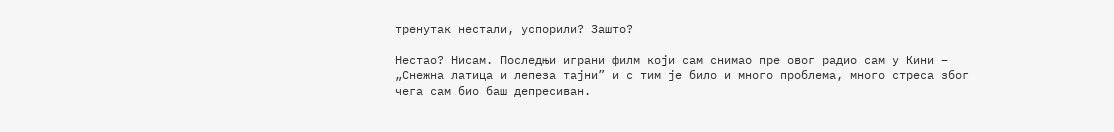тренутак нестали, успорили? Зашто?

Нестао? Нисам. Последњи играни филм који сам снимао пре овог радио сам у Кини – „Снежна латица и лепеза тајни” и с тим је било и много проблема, много стреса због чега сам био баш депресиван.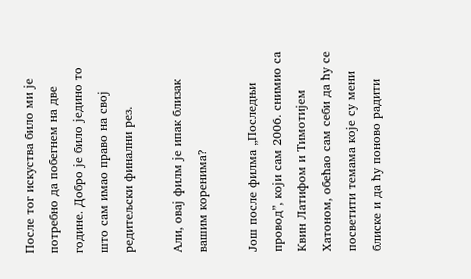После тог искуства било ми је потребно да побегнем на две године. Добро је било једино то што сам имао право на свој редитељски финални рез.

Али, овај филм је ипак близак вашим коренима?

Још после филма „Последњи провод”, који сам 2006. снимио са Квин Латифом и Тимотијем Хатоном, обећао сам себи да ћу се посветити темама које су мени блиске и да ћу поново радити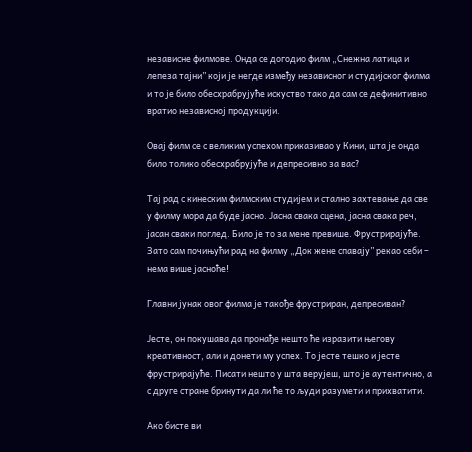независне филмове. Онда се догодио филм „Снежна латица и лепеза тајни” који је негде између независног и студијског филма и то је било обесхрабрујуће искуство тако да сам се дефинитивно вратио независној продукцији.

Овај филм се с великим успехом приказивао у Кини, шта је онда било толико обесхрабрујуће и депресивно за вас?

Тај рад с кинеским филмским студијем и стално захтевање да све у филму мора да буде јасно. Јасна свака сцена, јасна свака реч, јасан сваки поглед. Било је то за мене превише. Фрустрирајуће. Зато сам почињући рад на филму „Док жене спавају” рекао себи – нема више јасноће!

Главни јунак овог филма је такође фрустриран, депресиван?

Јесте, он покушава да пронађе нешто ће изразити његову креативност, али и донети му успех. То јесте тешко и јесте фрустрирајуће. Писати нешто у шта верујеш, што је аутентично, а с друге стране бринути да ли ће то људи разумети и прихватити.

Ако бисте ви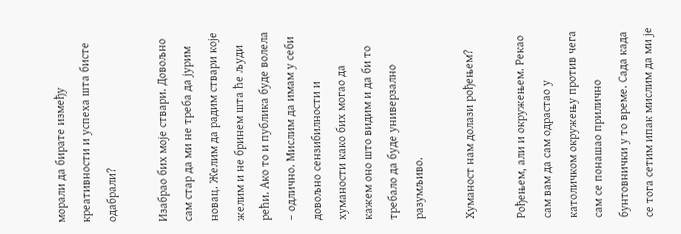морали да бирате између креативности и успеха шта бисте одабрали?

Изабрао бих моје ствари. Довољно сам стар да ми не треба да јурим новац. Желим да радим ствари које желим и не бринем шта ће људи рећи. Ако то и публика буде волела – одлично. Мислим да имам у себи довољно сензибилности и хуманости како бих могао да кажем оно што видим и да би то требало да буде универзално разумљиво.

Хуманост нам долази рођењем?

Рођењем, али и окружењем. Рекао сам вам да сам одрастао у католичком окружењу против чега сам се понашао прилично бунтовнички у то време. Сада када се тога сетим ипак мислим да ми је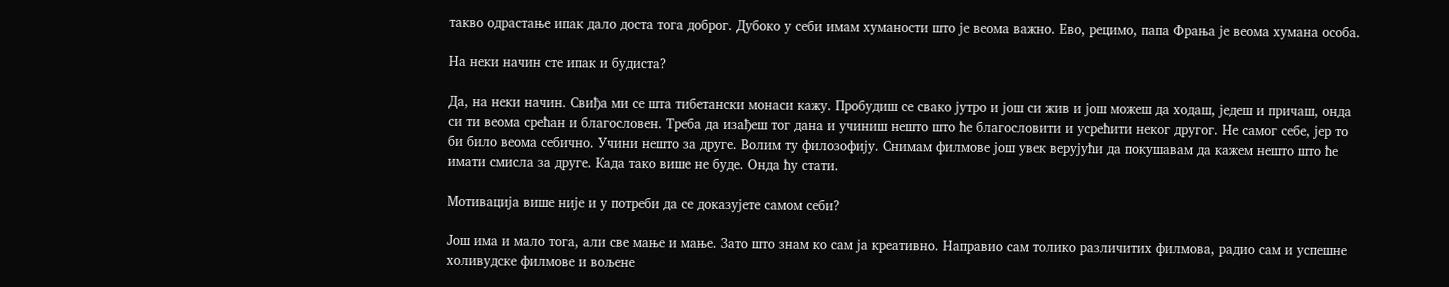такво одрастање ипак дало доста тога доброг. Дубоко у себи имам хуманости што је веома важно. Ево, рецимо, папа Фрања је веома хумана особа.

На неки начин сте ипак и будиста?

Да, на неки начин. Свиђа ми се шта тибетански монаси кажу. Пробудиш се свако јутро и још си жив и још можеш да ходаш, једеш и причаш, онда си ти веома срећан и благословен. Треба да изађеш тог дана и учиниш нешто што ће благословити и усрећити неког другог. Не самог себе, јер то би било веома себично. Учини нешто за друге. Волим ту филозофију. Снимам филмове још увек верујући да покушавам да кажем нешто што ће имати смисла за друге. Када тако више не буде. Онда ћу стати.

Мотивација више није и у потреби да се доказујете самом себи?

Још има и мало тога, али све мање и мање. Зато што знам ко сам ја креативно. Направио сам толико различитих филмова, радио сам и успешне холивудске филмове и вољене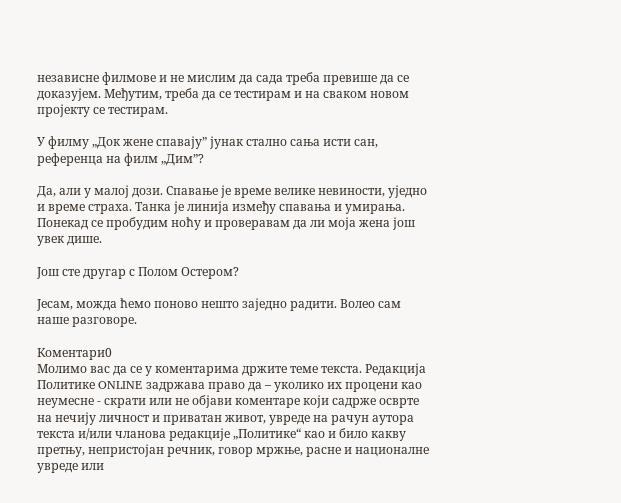независне филмове и не мислим да сада треба превише да се доказујем. Међутим, треба да се тестирам и на сваком новом пројекту се тестирам.

У филму „Док жене спавају” јунак стално сања исти сан, референца на филм „Дим”?

Да, али у малој дози. Спавање је време велике невиности, уједно и време страха. Танка је линија између спавања и умирања. Понекад се пробудим ноћу и проверавам да ли моја жена још увек дише.

Још сте другар с Полом Остером?

Јесам, можда ћемо поново нешто заједно радити. Волео сам наше разговоре.

Коментари0
Молимо вас да се у коментарима држите теме текста. Редакција Политике ONLINE задржава право да – уколико их процени као неумесне - скрати или не објави коментаре који садрже осврте на нечију личност и приватан живот, увреде на рачун аутора текста и/или чланова редакције „Политике“ као и било какву претњу, непристојан речник, говор мржње, расне и националне увреде или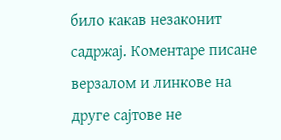било какав незаконит садржај. Коментаре писане верзалом и линкове на друге сајтове не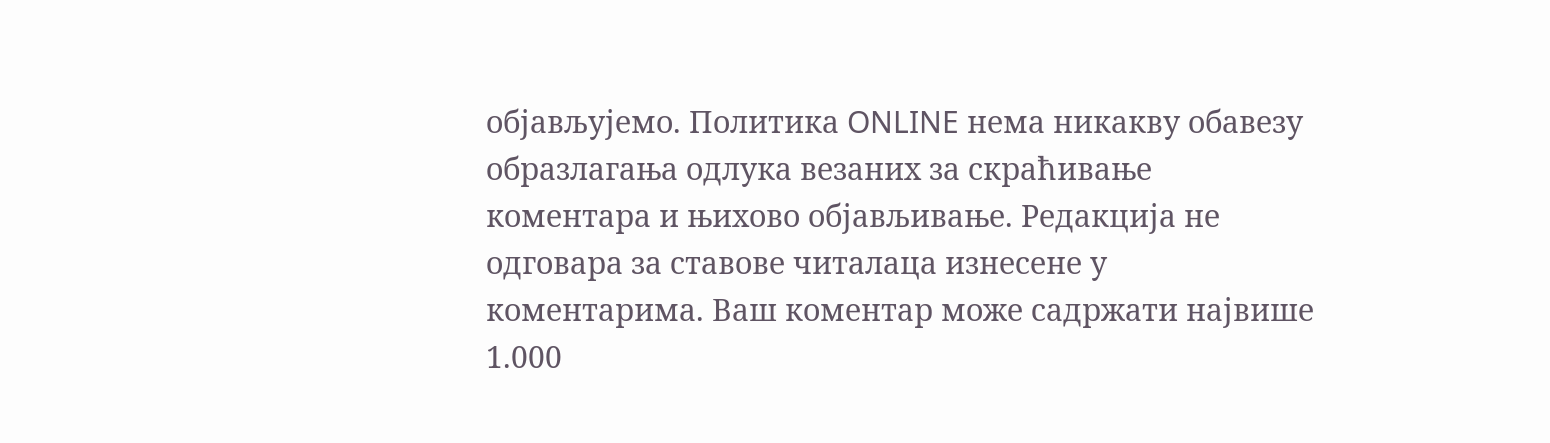објављујемо. Политика ONLINE нема никакву обавезу образлагања одлука везаних за скраћивање коментара и њихово објављивање. Редакција не одговара за ставове читалаца изнесене у коментарима. Ваш коментар може садржати највише 1.000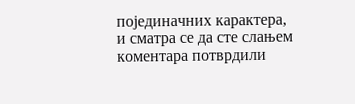појединачних карактера, и сматра се да сте слањем коментара потврдили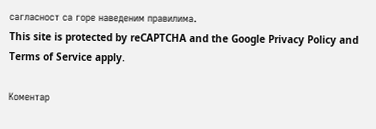сагласност са горе наведеним правилима.
This site is protected by reCAPTCHA and the Google Privacy Policy and Terms of Service apply.

Комeнтар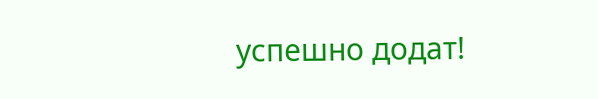успeшно додат!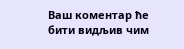Ваш комeнтар ћe бити видљив чим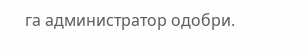га администратор одобри.